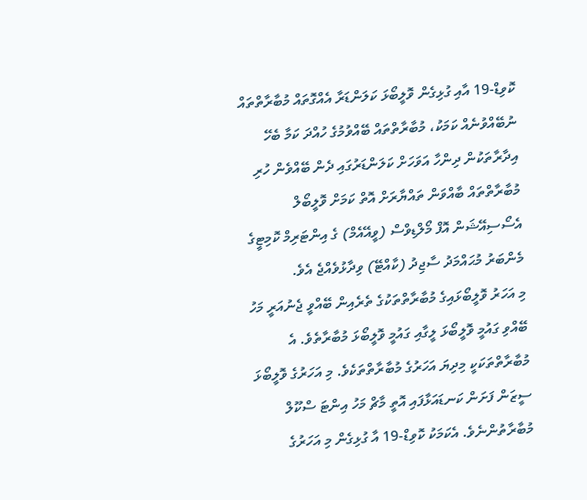ކޮވިޑް-19 އާއި ގުޅިގެން ވޮލީބޯޅަ ކަލަންޑަރާ އެއްގޮތައް މުބާރާތްތައް ނުބޭއްވުނެއް ކަމަކު، މުބާރާތްތައް ބޭއްވުމުގެ ހުއްދަ ކަމާ ބެހޭ އިދާރާތަކުން ދިންހާ އަވަހަށް ކަލަންޑަރުގައި ދެން ބޭއްވެން ހުރި މުބާރާތްތައް ބާއްވަން ތައްޔާރަށް އޮތް ކަމަށް ވޮލީބޯލް އެސޯސިއޭޝަން އޮފް މޯލްޑިވްސް (ވީއޭއެމް) ގެ އިންޓަރިމް ކޮމިޓީގެ މެންބަރު މުޙައްމަދު ސާޖިދު (ކާއްޓޭ) ވިދާޅުވެއްޖެ އެވެ.
މި އަހަރު ވޮލީބޯޅައިގެ މުބާރާތްތަކުގެ ތެރެއިން ބޭއްވީ ޖެނުއަރީ މަހު ބޭއްވި ގައުމީ ވޮލީބޯޅަ ލީގާއި ގައުމީ ވޮލީބޯޅަ މުބާރާތެވެ. އެ މުބާރާތްތަކަކީ މިދިޔަ އަހަރުގެ މުބާރާތްތަކެވެ. މި އަހަރުގެ ވޮލީބޯޅަ ސީޒަން ފަށަން ކަނޑައަޅާފައި އޮތީ މާޗް މަހު އިންޓަ ސްކޫލް މުބާރާތުންނެވެ. އެކަމަކު ކޮވިޑް-19 އާ ގުޅިގެން މި އަހަރުގެ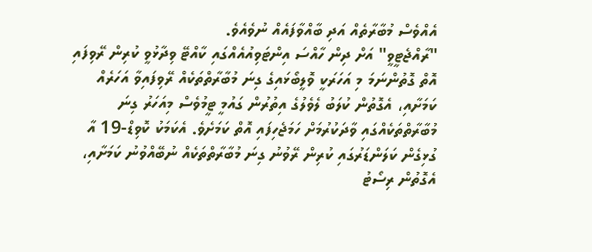އެއްވެސް މުބާރާތެއް އަދި ބާއްވާފައެއް ނުވެއެވެ.
"ރާއްޖެޓީވީ" އަށް ދިން ހާއްސަ އިންޓަވިއުއެއްގައި ކާއްޓޭ ވިދާޅުވީ ކުރިން ރޭވިފައި އޮތް ގޮތުންނަމަ މި އަހަރަކީ ވޮލީބޯޅައިގެ ގިނަ މުބާރާތްތަކެއް ރޭވިފައިވާ އަހަރެއް ކަމަށާއި، އެގޮތުން ކުލަބު ލެވެލުގެ އިތުރުން ގައުމީ ޓީމުވެސް މިއަހަރު ގިނަ މުބާރާތްތަކެއްގައި ވާދަކުރުމަށް ހަމަޖެހިފައި އޮތް ކަމަށެވެ. އެކަމަކު ކޮވިޑް-19 އާ ގުޅިގެން ކަލަންޑަރުގައި ކުރިން ރޭވުނު ގިނަ މުބާރާތްތަކެއް ނުބޭއްވުނު ކަމަށާއި، އެގޮތުން ރިސޯޓު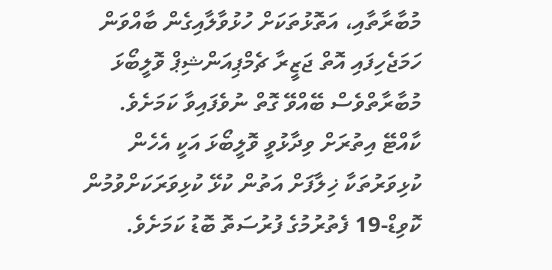މުބާރާތާއި، އަތޮޅުތަކަށް ހުޅުވާލާއިގެން ބާއްވަން ހަމަޖެހިފައި އޮތް ޖަޒީރާ ޗެމްޕިއަންޝިޕް ވޮލީބޯޅަ މުބާރާތްވެސް ބޭއްވޭ ގޮތް ނުވެފައިވާ ކަމަށެވެ.
ކާއްޓޭ އިތުރަށް ވިދާޅުވީ ވޮލީބޯޅަ އަކީ އެހެން ކުޅިވަރުތަކާ ޚިލާފަށް އަތުން ކުޅޭ ކުޅިވަރަކަށްވުމުން ކޮވިޑް-19 ފެތުރުމުގެ ފުރުސަތޮ ބޮޑު ކަމަށެވެ.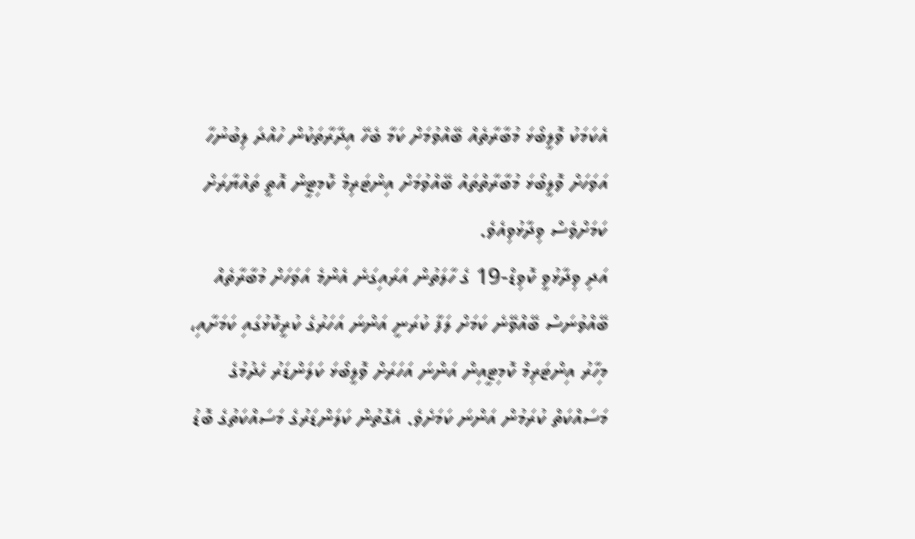އެކަމަކު ވޮލީބޯޅަ މުބާރާތެއް ބޭއްވުމަށް ކަމާ ބެހޭ އިދާރާތަކުން ހުއްދަ ލިބުނުހާ އަވަހަށް ވޮލީބޯޅަ މުބާރާތްތައް ބޭއްވުމަށް އިންޓަރިމް ކޮމިޓީން އޮތީ ތައްޔާރަށް ކަމަށްވެސް ވިދާޅުވިއެވެ.
އަދި ވިދާޅުވީ ކޮވިޑް-19 ގެ ހާލަތުން އަރައިގަނެ އެންމެ އަވަހަށް މުބާރާތެއް ބޭއްވުނަސް ބޭއްވޭނެ ކަމަށް ލަފާ ކުރަނީ އަންނަ އަހަރުގެ ކުރީކޮޅުގައި ކަމަށާއި، މިހާރު އިންޓަރިމް ކޮމިޓީއިން އަންނަ އަހަރަށް ވޮލީބޯޅަ ކަލަންޑަރު ހެދުމުގެ މަސައްކަތް ކުރަމުން އަންނަ ކަމަށެވެ. އެގޮތުން ކަލަންޑަރުގެ މަސައްކަތުގެ ބޮޑު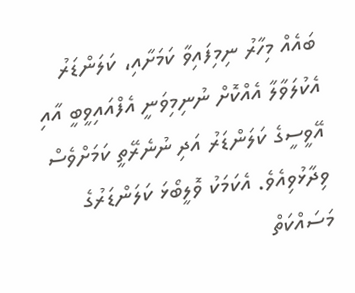ބައެއް މިހާރު ނިމިފައިވާ ކަމަށާއި، ކަލަންޑަރު އެކުލަވާލާ އެއްކޮށް ނުނިމިވަނީ އެފްއައިވީބީ އާއި އޭވީސީގެ ކަލަންޑަރު އަދި ނުނެރޭތީ ކަމަށްވެސް ވިދާޅުވިއެވެ. އެކަމަކު ވޮލީބޯޅަ ކަލަންޑަރުގެ މަސައްކަތް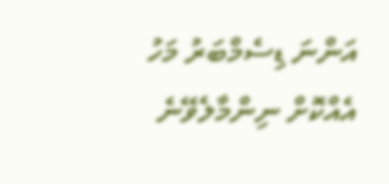އަންނަ ޑިސެމްބަރު މަހު އެއްކޮށް ނިންމާލެވޭނެ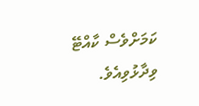ކަމަށްވެސް ކާއްޓޭ ވިދާޅުވިއެވެ.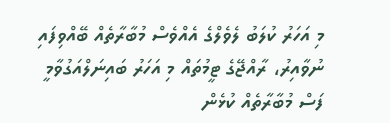މި އަހަރު ކުލަބު ލެވެލްގެ އެއްވެސް މުބާރާތެއް ބޭއްވިފައި ނުވާއިރު، ރާއްޖޭގެ ޓީމުތައް މި އަހަރު ބައިނަލްއަގުވާމީ ފަސް މުބާރާތެއް ކުޅެން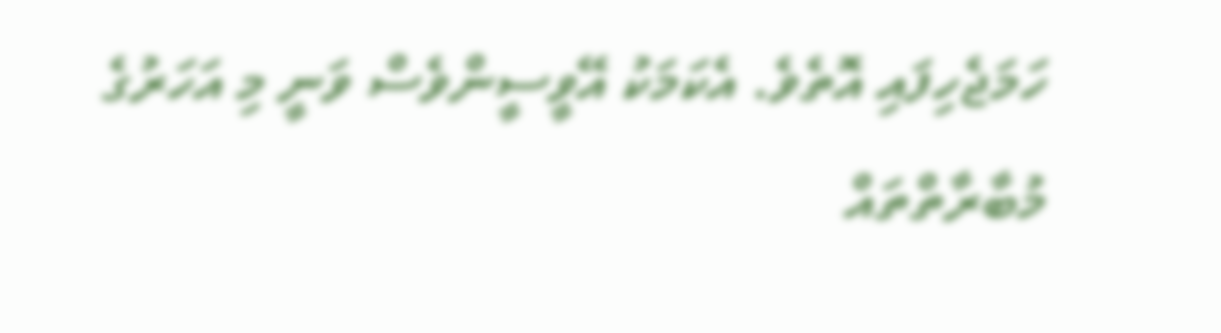ހަމަޖެހިފައި އޮތެވެ. އެކަމަކު އޭވީސީންވެސް ވަނީ މި އަހަރުގެ މުބާރާތްތައް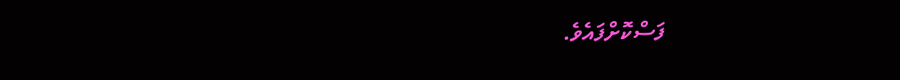ފަސްކޮށްފައެވެ.